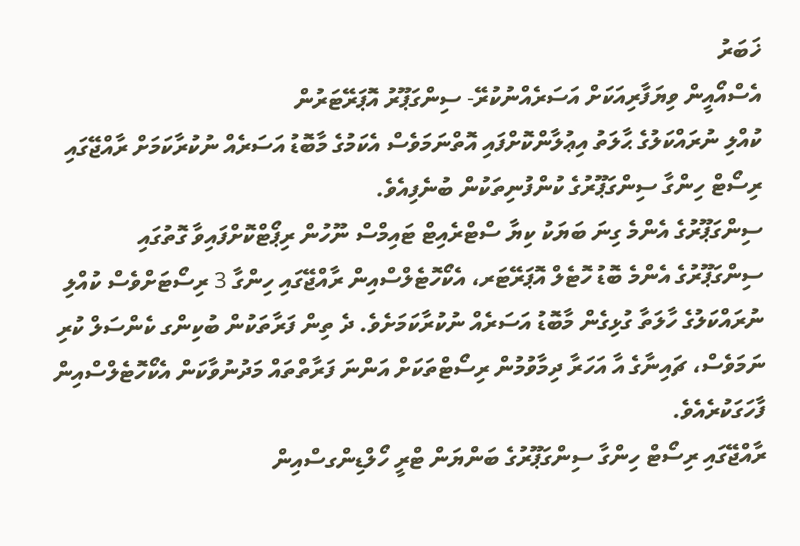ޚަބަރު
އެސްއޯއީން ވިޔަފާރިއަކަށް އަސަރެއްނުކުރޭ- ސިންގަޕޫރު އޮޕަރޭޓަރުން
ކުއްލި ނުރައްކަލުގެ ޙާލަތު އިޢުލާންކޮށްފައި އޮތްނަމަވެސް އެކަމުގެ މާބޮޑު އަސަރެއް ނުކުރާކަމަށް ރާއްޖޭގައި ރިސޯޓް ހިންގާ ސިންގަޕޫރުގެ ކުންފުނިތަކުން ބުނެފިއެވެ.
ސިންގަޕޫރުގެ އެންމެ ގިނަ ބަޔަކު ކިޔާ ސްޓްރެއިޓް ޓައިމްސް ނޫހުން ރިޕޯޓްކޮށްފައިވާ ގޮތުގައި ސިންގަޕޫރުގެ އެންމެ ބޮޑު ހޮޓެލް އޮޕަރޭޓަރ، އެކޯހޮޓެލްސްއިން ރާއްޖޭގައި ހިންގާ 3 ރިސޯޓަށްވެސް ކުއްލި ނުރައްކަލުގެ ހާލަތާ ގުޅިގެން މާބޮޑު އަސަރެއް ނުކުރާކަމަށެވެ. ދެ ތިން ފަރާތަކުން ބުކިންގ ކެންސަލް ކުރި ނަމަވެސް، ޗައިނާގެ އާ އަހަރާ ދިމާވުމުން ރިސޯޓްތަކަށް އަންނަ ފަރާތްތައް މަދުނުވާކަން އެކޯހޮޓެލްސްއިން ފާހަގަކުރެއެވެ.
ރާއްޖޭގައި ރިސޯޓް ހިންގާ ސިންގަޕޫރުގެ ބަންޔަން ޓްރީ ހޯލްޑިންގސްއިން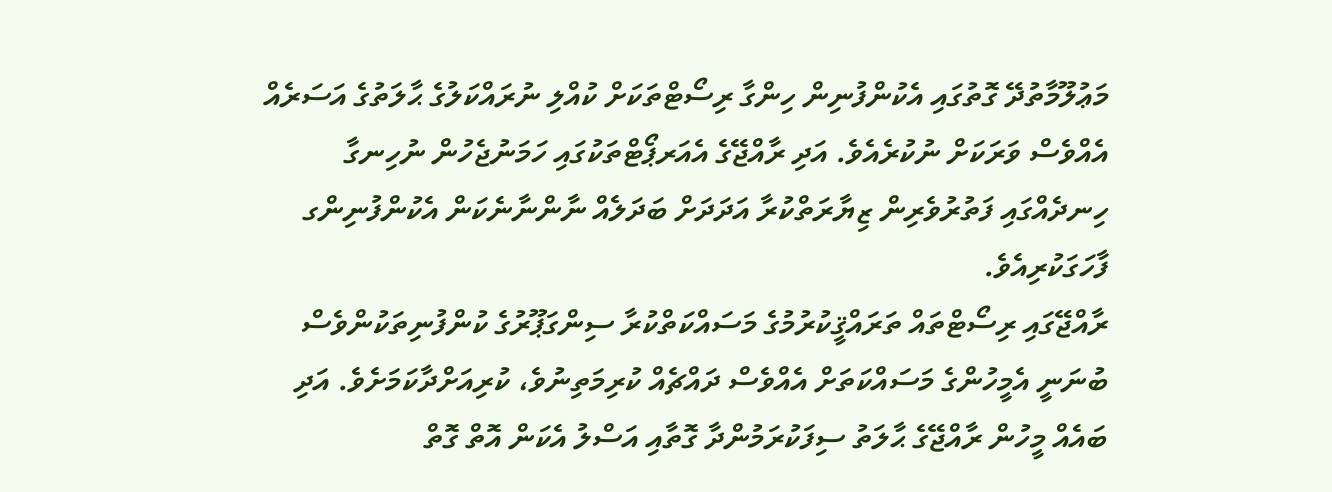މަޢުލޫމާތުދޭ ގޮތުގައި އެކުންފުނިން ހިންގާ ރިސޯޓްތަކަށް ކުއްލި ނުރައްކަލުގެ ޙާލަތުގެ އަސަރެއް އެއްވެސް ވަރަކަށް ނުކުރެއެވެ. އަދި ރާއްޖޭގެ އެއަރޕޯޓްތަކުގައި ހަމަނުޖެހުން ނުހިނގާ ހިނދެއްގައި ފަތުރުވެރިން ޒިޔާރަތްކުރާ އަދަދަށް ބަދަލެއް ނާންނާނެކަން އެކުންފުނިންގ ފާހަގަކުރިއެވެ.
ރާއްޖޭގައި ރިސޯޓްތައް ތަރައްޤީކުރުމުގެ މަސައްކަތްކުރާ ސިންގަޕޫރުގެ ކުންފުނިތަކުންވެސް ބުނަނީ އެމީހުންގެ މަސައްކަތަށް އެއްވެސް ދައްޗެއް ކުރިމަތިނުވެ، ކުރިއަށްދާކަމަށެވެ. އަދި ބައެއް މީހުން ރާއްޖޭގެ ޙާލަތު ސިފަކުރަމުންދާ ގޮތާއި އަސްލު އެކަން އޮތް ގޮތް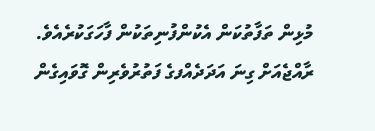މުޅިން ތަފާތުކަން އެކުންފުނިތަކުން ފާހަގަކުރެއެވެ.
ރާއްޖެއަށް ގިނަ އަދަދެއްފގެ ފަތުރުވެރިން ގޮވައިގެން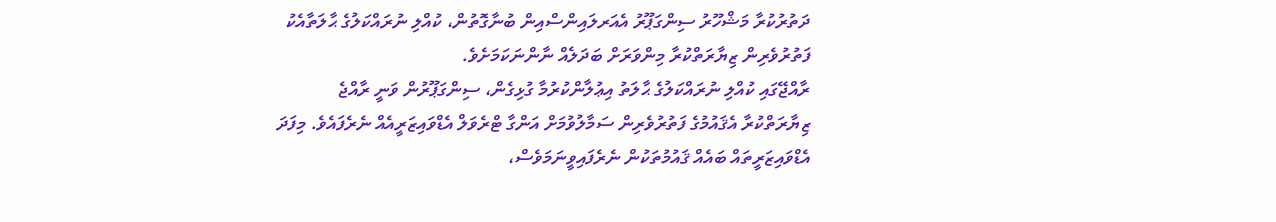ދަތުރުކުރާ މަޝްހޫރު ސިންގަޕޫރު އެއަރލައިންސްއިން ބުނާގޮތުން، ކުއްލި ނުރައްކަލުގެ ޙާލަތާއެކު ފަތުރުވެރިން ޒިޔާރަތްކުރާ މިންވަރަށް ބަދަލެއް ނާންނަކަމަށެވެ.
ރާއްޖޭގައި ކުއްލި ނުރައްކަލުގެ ޙާލަތު އިޢުލާންކުރުމާ ގުޅިގެން، ސިންގަޕޫރުން ވަނީ ރާއްޖެ ޒިޔާރަތްކުރާ އެޤައުމުގެ ފަތުރުވެރިން ސަމާލުވުމަށް އަންގާ ޓްރެވަލް އެޑްވައިޒަރީއެއް ނެރެފައެވެ. މިފަދަ އެޑްވައިޒަރީތައް ބައެއް ޤައުމުތަކުން ނެރެފައިވީނަމަވެސް،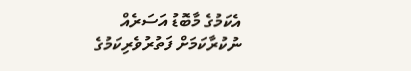އެކަމުގެ މާބޮޑު އަސަރެއް ނުކުރާކަމަށް ފަތުރުވެރިކަމުގެ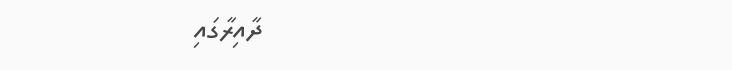ދާއިރާގައި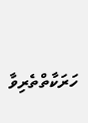ހަރަކާތްތެރިވާ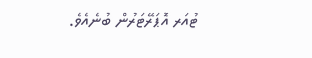ޓުއަރ އޮޕަރޭޓަރުން ބުނެއެވެ.